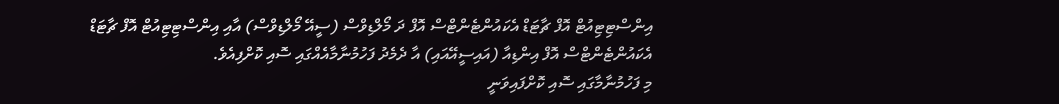އިންސްޓިޓިއުޓް އޮފް ޗާޓަޑް އެކައުންޓެންޓްސް އޮފް ދަ މޯލްޑިވްސް (ސީއޭ މޯލްޑިވްސް) އާއި އިންސްޓިޓިއުޓް އޮފް ޗާޓަޑް އެކައުންޓެންޓްސް އޮފް އިންޑިއާ (އައިސީއޭއައި) އާ ދެމެދު ފަހުމުނާމާއެއްގައި ސޮއި ކޮށްފިއެވެ.
މި ފަހުމުނާމާގައި ސޮއި ކޮށްފައިވަނީ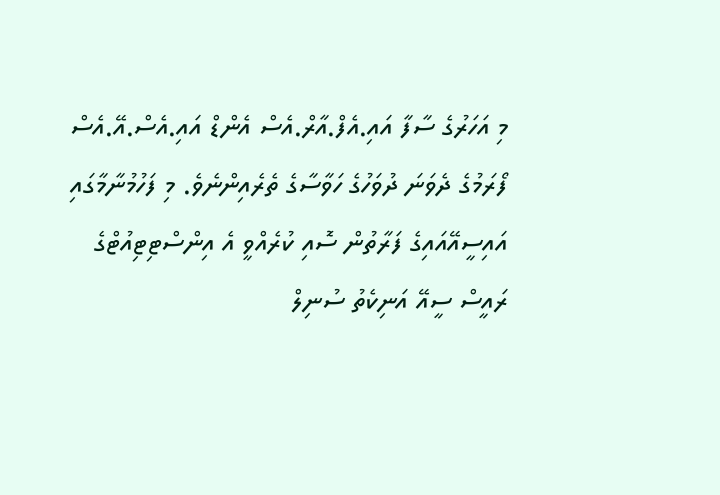މި އަހަރުގެ ސާފާ އައި.އެފް.އާރް.އެސް އެންޑް އައި.އެސް.އޭ.އެސް ފޯރަމުގެ ދެވަނަ ދުވަހުގެ ހަވާސާގެ ތެރެއިންނެވެ. މި ފަހުމުނާމާގައި އައިސީއޭއައިގެ ފަރާތުން ސޮއި ކުރެއްވީ އެ އިންސްޓިޓިއުޓްގެ ރައީސް ސީއޭ އަނިކެތު ސުނިލް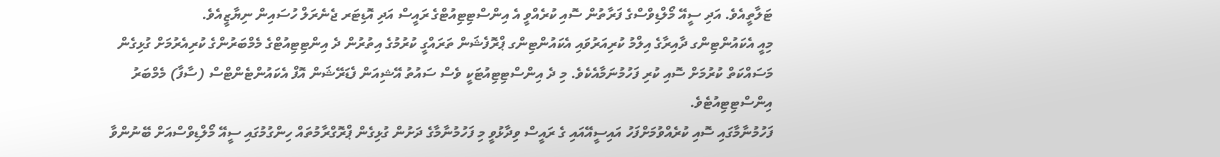ޓަލާތީއެވެ. އަދި ސީއޭ މޯލްޑިވްސްގެ ފަރާތުން ސޮއި ކުރެއްވީ އެ އިންސްޓިޓިއުޓްގެ ރައީސް އަދި އޮޑިޓަރ ޖެނެރަލް ހުސައިން ނިޔާޒީއެވެ.
މިއީ އެކައުންޓިންގ ދާއިރާގެ އިލްމު ކުރިއަރުވައި އެކައުންޓިންގ ޕްރޮފެޝަން ތަރައްގީ ކުރުމުގެ އިތުރުން ދެ އިންޓިޓިއުޓްގެ މެމްބަރުންގެ ކުރިއެރުމަށް ގުޅިގެން މަސައްކަތް ކުރުމަށް ސޮއި ކުރި ފަހުމުނަމާއެކެވެ. މި ދެ އިންސްޓިޓިއުޓަކީ ވެސް ސައުތު އޭޝިއަން ފެޑަރޭޝަން އޮފް އެކައުންޓެންޓްސް (ސާފާ) މެމްބަރު އިންސްޓިޓިއުޓެވެ.
ފަހުމުނާމާގައި ސޮއި ކުރެއްވުމަށްފަހު އައިސީއޭއައި ގެ ރައީސް ވިދާޅުވީ މި ފަހުމުނާމާގެ ދަށުން ގުޅިގެން ޕްރޮގްރާމުތައް ހިންގުމުގައި ސީއޭ މޯލްޑިވްސްއަށް ބޭނުންވާ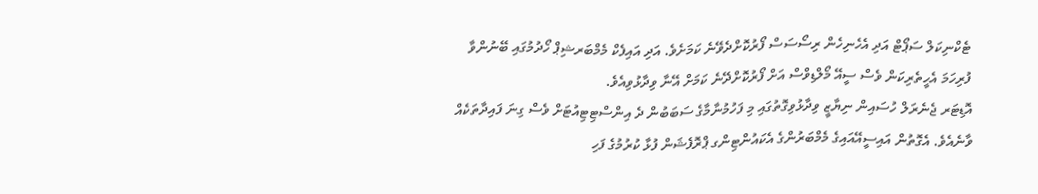ޓެކްނިކަލް ސަޕޯޓް އަދި އެހެނިހެން ރިސޯސަސް ފޯރުކޮށްދެވޭނެ ކަމަށެވެ. އަދި އައިފެކް މެމްބަރޝިޕް ހޯދުމުގައި ބޭނުންވާ ފުރިހަމަ އެހީތެރިކަން ވެސް ސީއޭ މޯލްޑިވްސް އަށް ފޯރުކޮށްދޭނެ ކަމަށް އޭނާ ވިދާޅުވިއެވެ.
އޮޑިޓަރ ޖެނެރަލް ހުސައިން ނިޔާޒީ ވިދާޅުވިގޮތުގައި މި ފަހުމުނާމާގެ ސަބަބުން ދެ އިންސްޓިޓިއުޓަށް ވެސް ގިނަ ފައިދާތަކެއް ވާނެއެވެ. އެގޮތުން އައިސީއޭއައިގެ މެމްބަރުންގެ އެކައުންޓިންގ ޕްރޮފެޝަން ފުޅާ ކުރުމުގެ ފަހި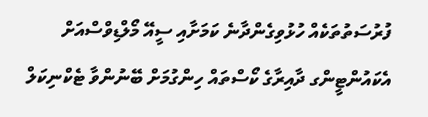ފުރުސަތުތަކެއް ހުޅުވިގެންދާނެ ކަމަށާއި ސީއޭ މޯލްޑިވްސްއަށް އެކައުންޓީންގ ދާއިރާގެ ކޯސްތައް ހިންގުމަށް ބޭނުންވާ ޓެކްނިކަލް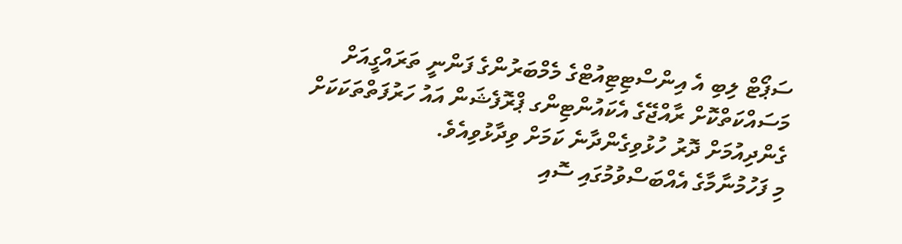ސަޕޯޓް ލިބި އެ އިންސްޓިޓިއުޓްގެ މެމްބަރުންގެ ފަންނީ ތަރައްގީއަށް މަސައްކަތްކޮށް ރާއްޖޭގެ އެކައުންޓިންގ ޕްރޮފެޝަން އައު ހަރުފަތްތަކަކަށް ގެންދިއުމަށް ދޮރު ހުޅުވިގެންދާނެ ކަމަށް ވިދާޅުވިއެވެ.
މި ފަހުމުނާމާގެ އެއްބަސްވުމުގައި ސޮއި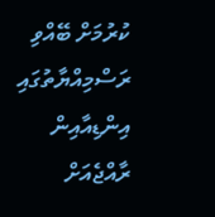ކުރުމަށް ބޭއްވި ރަސްމިއްޔާތުގައި އިންޑިއާއިން ރާއްޖެއަށް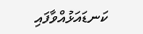ކަނޑައަޅުއްވާފައި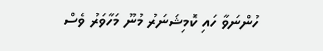ހުންނަވާ ހައި ކޮމިޝަނަރު މުނޫ މަހާވަރު ވެސް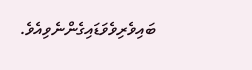ބައިވެރިވެވަޑައިގެންނެވިއެވެ.